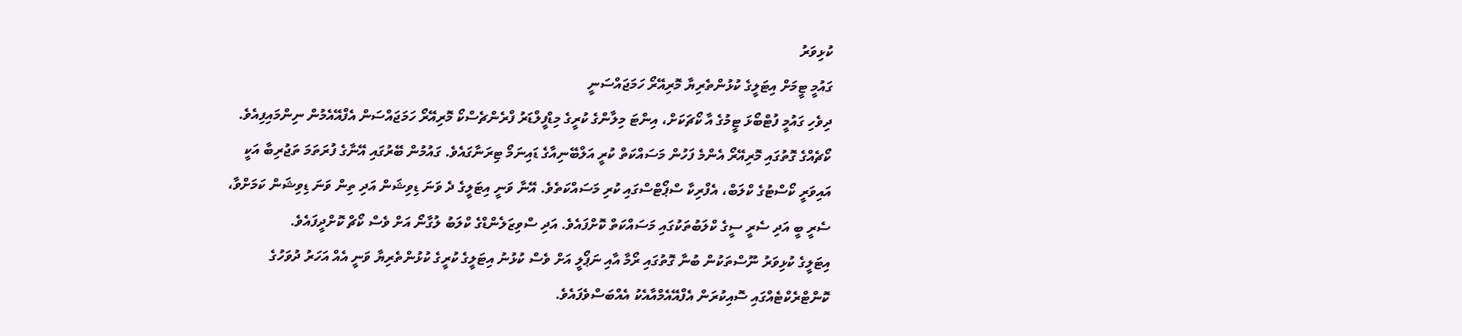ކުޅިވަރު
ގައުމީ ޓީމަށް އިޓަލީގެ ކުޅުންތެރިޔާ މޮރިއޭރޯ ހަމަޖައްސަނީ
ދިވެހި ގައުމީ ފުޓްބޯޅަ ޓީމުގެ އާ ކޯޗަކަށް، އިންޓަ މިލާންގެ ކުރީގެ މިޑްފީލްޑަރު ފްރެންޗެސްކޯ މޮރިއޭރޯ ހަމަޖައްސަން އެފްއޭއެމުން ނިންމައިފިއެވެ. ކޯޗެއްގެ ގޮތުގައި މޮރިއޭރޯ އެންމެ ފަހުން މަސައްކަތް ކުރީ އަލްބޭނިއާގެ ޑައިނަމޯ ޓިރަނާގައެވެ. ގައުމުން ބޭރުގައި އޭނާގެ ފުރަތަމަ ތަޖުރިބާ އަކީ އައިވަރީ ކޯސްޓުގެ ކްލަބް، އެފްރިކާ ސްޕޯޓްސްގައި ކުރި މަސައްކަތެވެ. އޭނާ ވަނީ އިޓަލީގެ ދެ ވަނަ ޑިވިޝަން އަދި ތިން ވަނަ ޑިވިޝަން ކަމަށްވާ، ސެރީ ބީ އަދި ސެރީ ސީގެ ކްލަބުތަކުގައި މަސައްކަތް ކޮށްފައެވެ. އަދި ސްވިޒަލެންޑްގެ ކްލަބު ލުގާނޯ އަށް ވެސް ކޯޗް ކޮށްދީފައެވެ.
އިޓަލީގެ ކުޅިވަރު ނޫސްތަކުން ބުނާ ގޮތުގައި ރޯމާ އާއި ނަޕޯލީ އަށް ވެސް ކުޅުނު އިޓަލީގެ ކުރީގެ ކުޅުންތެރިޔާ ވަނީ އެއް އަހަރު ދުވަހުގެ ކޮންޓްރެކްޓެއްގައި ސޮއިކުރަން އެފްއޭއެމްއާއެކު އެއްބަސްވެފައެވެ.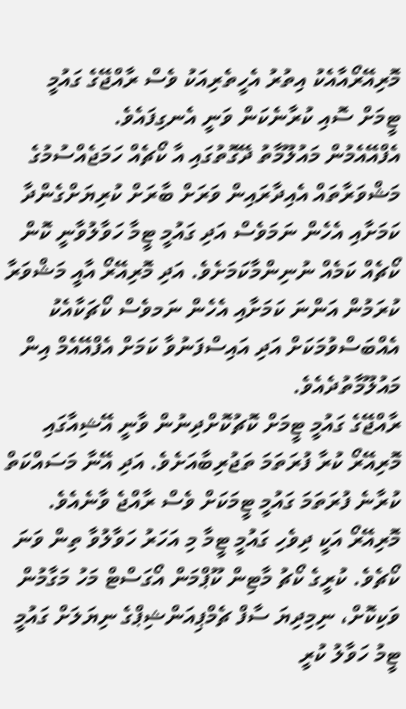މޮރިއޭރޯއާއެކު އިތުރު އެހީތެރިއަކު ވެސް ރާއްޖޭގެ ގައުމީ ޓީމަށް ސޮއި ކުރާނެކަން ވަނީ އެނގިފައެވެ.
އެފްއޭއެމުން މައުލޫމާތު ދޭގޮތުގައި އާ ކޯޗެއް ހަމަޖެއްސުމުގެ މަޝްވަރާތައް އެއިދާރައިން ވަރަށް ބާރަށް ކުރިޔަށްގެންދާ ކަމަށާއި އެހެން ނަމަވެސް އަދި ގައުމީ ޓީމާ ހަވާލުވާނީ ކޮން ކޯޗެއް ކަމެއް ނުނިންމާކަމަށެވެ. އަދި މޮރިއޭރޯ އާއީ މަޝްވަރާ ކުރަމުން އަންނަ ކަމަށާއި އެހެން ނަމވެސް ކޯޗަކާއެކު އެއްބަސްވުމަކަށް އަދި އައިސްފަނުވާ ކަމަށް އެފްއޭއެމް އިން މައުލޫމާތުދެއެވެ.
ރާއްޖޭގެ ގައުމީ ޓީމަށް ކޮޗުކޮށްދިނުން ވާނީ އޭޝިއާގައި މޮރިއޭރޯ ކުރާ ފުރަތަމަ ތަޖުރިބާއަށެވެ. އަދި އޭނާ މަސައްކަތް ކުރާނެ ފުރަތަމަ ގައުމީ ޓީމަކަށް ވެސް ރާއްޖެ ވާނެއެވެ. މޮރިއޭރޯ އަކީ ދިވެހި ގައުމީ ޓީމާ މި އަހަރު ހަވާލުވާ ތިން ވަނަ ކޯޗެވެ. ކުރީގެ ކޯޗު މާޓިން ކޫޕްމަން އޯގަސްޓް މަހު މަގާމުން ވަކިކޮށް، ނިމިދިޔަ ސާފް ޗެމްޕިއަންޝިޕްގެ ނިޔަލަށް ގައުމީ ޓީމު ހަވާލު ކުރީ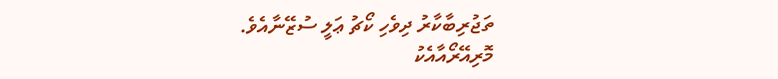ތަޖުރިބާކާރު ދިވެހި ކޯޗު ޢަލީ ސުޒޭނާއެވެ.
މޮރިއޭރޯއާއެކު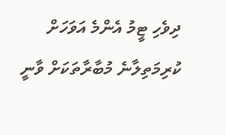ދިވެހި ޓީމު އެންމެ އަވަހަށް ކުރިމަތިލާނެ މުބާރާތަކަށް ވާނީ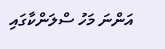އަންނަ މަހު ސްލަންކާގައި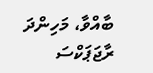ބާއްވާ، މަހިންދަ ރާޖަޕަކްސަ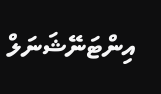އިންޓަނޭޝަނަލް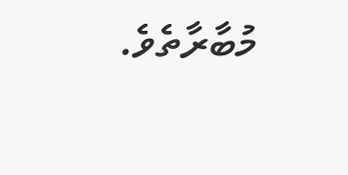މުބާރާތެވެ.